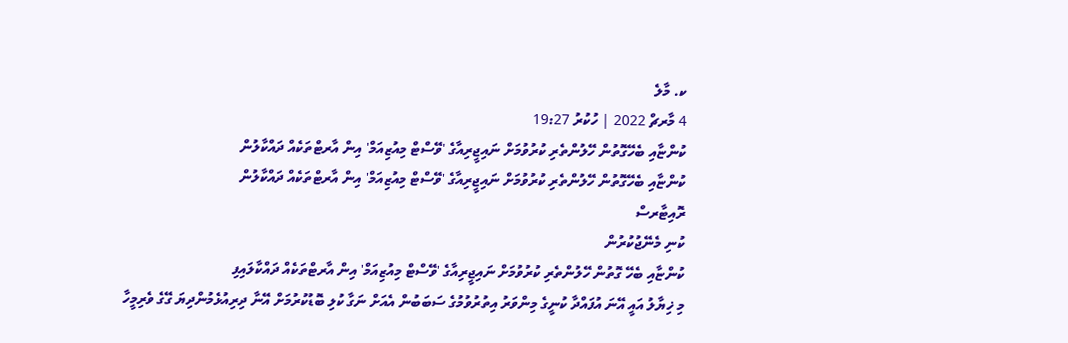ކ. މާލެ
4 މާރޗް 2022 | ހުކުރު 19:27
ކުންޏާއި ބެހޭގޮތުން ހޭލުންތެރި ކުރުވުމަށް ނައިޖީރިއާގެ 'ވޭސްޓް މިއުޒިއަމް' އިން އާރޓްތަކެއް ދައްކާލުން
ކުންޏާއި ބެހޭގޮތުން ހޭލުންތެރި ކުރުވުމަށް ނައިޖީރިއާގެ 'ވޭސްޓް މިއުޒިއަމް' އިން އާރޓްތަކެއް ދައްކާލުން
ރޮއިޓާރސް
ކުނި މެނޭޖުކުރުން
ކުންޏާއި ބެހޭ ގޮތުން ހޭލުންތެރި ކުރުވުމަށް ނައިޖީރިއާގެ 'ވޭސްޓް މިއުޒިއަމް' އިން އާރޓްތަކެއް ދައްކާލައިފި
މި ޚިޔާލު އައީ އޭނަ އުފައްދާ ކުނީގެ މިންވަރު އިތުރުވުމުގެ ސަބަބުން އެއަށް ނަގާ ކުލި ބޮޑުކުރުމަށް އޭނާ ދިރިއުޅެމުންދިޔަ ގޭގެ ވެރިމީހާ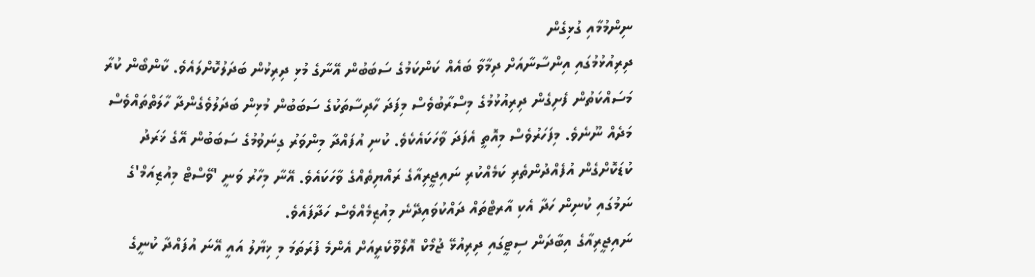ނިންމުމާއި ގުޅިގެން
ދިރިއުޅުމުގައި އިންސާނާއަށް ދިމާވާ ބައެއް ކަންކަމުގެ ސަބަބުން އޭނާގެ މުޅި ދިރިޅުން ބަދަލުކޮށްލައެވެ. ކާންބޯން ކުރާ މަސައްކަތުން ފެށިގެން ދިރިއުޅުމުގެ މިސްރާބުވެސް މިފަދަ ހާދިސާތަކުގެ ސަބަބުން މުޅިން ބަދަލުވެގެންދާ ހާލަތްތައްވެސް މަދެއް ނޫނެވެ. މިފަހަރުވެސް މިއޮތީ އެފަދަ ވާހަކައެކެވެ. ކުނި އުފައްދާ މިންވަރު ގިނަވުމުގެ ސަބަބުން އޭގެ ޚަރަދު ކުޑަކޮށްގެން އުފެއްދުންތެރި ކަމެއްކުރި ނައިޖީރިއާގެ ރައްޔިތެއްގެ ވާހަކައެވެ. އޭނާ މިހާރު ވަނީ 'ވޭސްޓް މިއުޒިއަމް'ގެ ނަމުގައި ކުނިން ހަދާ އެކި އާރޓްތައް ދައްކުވައިދޭނެ މިއުޒިމެއްވެސް ހަދާފައެވެ.
ނައިޖީރިއާގެ އިބާދަން ސިޓީގައި ދިރިއުޅޭ ޖުމޯކް އޮލޯވޫކެރީއަށް އެންމެ ފުރަތަމަ މި ޚިޔާލު އައީ އޭނަ އުފައްދާ ކުނީގެ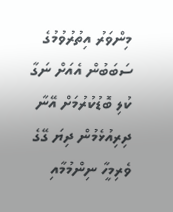މިންވަރު އިތުރުވުމުގެ ސަބަބުން އެއަށް ނަގާ ކުލި ބޮޑުކުރުމަށް އޭނާ ދިރިއުޅެމުން ދިޔަ ގޭގެ ވެރިމީހާ ނިންމުމާއި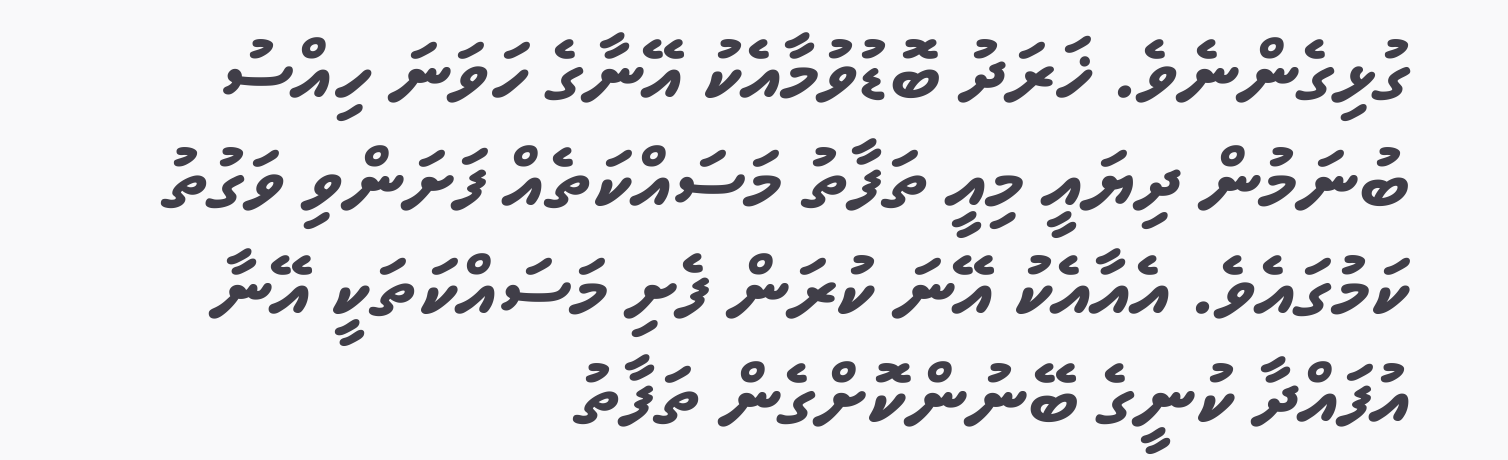ގުޅިގެންނެވެ. ޚަރަދު ބޮޑުވުމާއެކު އޭނާގެ ހަވަނަ ހިއްސު ބުނަމުން ދިޔައީ މިއީ ތަފާތު މަސައްކަތެއް ފަށަންވި ވަގުތު ކަމުގައެވެ. އެއާއެކު އޭނަ ކުރަން ފެށި މަސައްކަތަކީ އޭނާ އުފައްދާ ކުނީގެ ބޭނުންކޮށްގެން ތަފާތު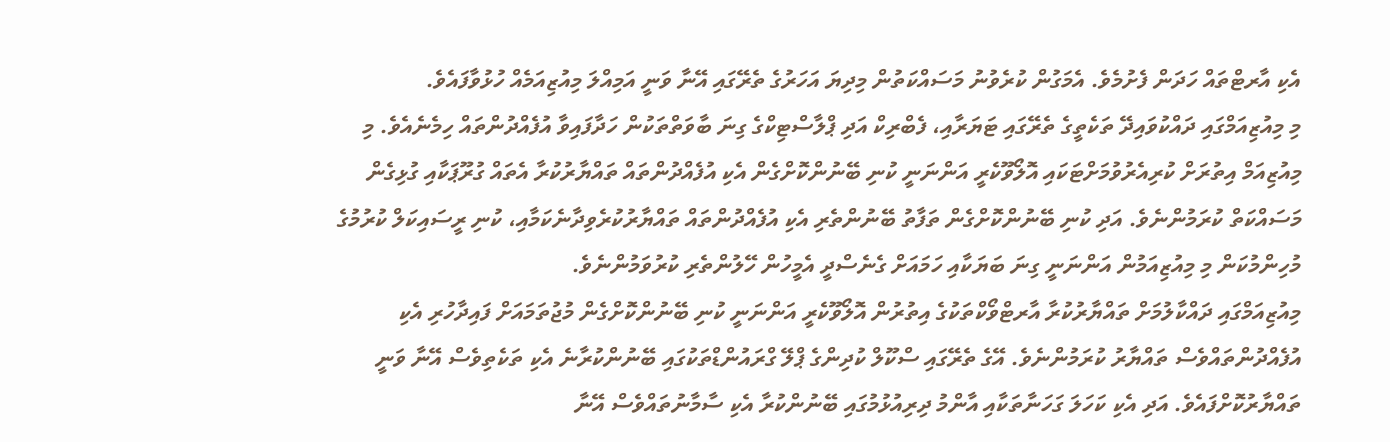އެކި އާރޓްތައް ހަދަން ފެށުމެވެ. އެމަގުން ކުރެވުނު މަސައްކަތުން މިދިޔަ އަހަރުގެ ތެރޭގައި އޭނާ ވަނީ އަމިއްލަ މިއުޒިއަމެއް ހުޅުވާފައެވެ.
މި މިއުޒިއަމްގައި ދައްކުވައިދޭ ތަކެތީގެ ތެރޭގައި ޓަޔަރާއި، ފެބްރިކް އަދި ޕްލާސްޓިކްގެ ގިނަ ބާވަތްތަކުން ހަދާފައިވާ އުފެއްދުންތައް ހިމެނެއެވެ. މި މިއުޒިއަމް އިތުރަށް ކުރިއެރުވުމަށްޓަކައި އޮލޯވޫކެރީ އަންނަނީ ކުނި ބޭނުންކޮށްގެން އެކި އުފެއްދުންތައް ތައްޔާރުކުރާ އެތައް ގުރޫޕަކާއި ގުޅިގެން މަސައްކަތް ކުރަމުންނެވެ. އަދި ކުނި ބޭނުންކޮށްގެން ތަފާތު ބޭނުންތެރި އެކި އުފެއްދުންތައް ތައްޔާރުކުރެވިދާނެކަމާއި، ކުނި ރީސައިކަލް ކުރުމުގެ މުހިންމުކަން މި މިއުޒިއަމުން އަންނަނީ ގިނަ ބަޔަކާއި ހަމައަށް ގެނެސްދީ އެމީހުން ހޭލުންތެރި ކުރުވަމުންނެވެ.
މިއުޒިއަމްގައި ދައްކާލުމަށް ތައްޔާރުކުރާ އާރޓްވޯކްތަކުގެ އިތުރުން އޮލޯވޫކެރީ އަންނަނީ ކުނި ބޭނުންކޮށްގެން މުޖުތަމައަށް ފައިދާހުރި އެކި އުފެއްދުންތައްވެސް ތައްޔާރު ކުރަމުންނެވެ. އޭގެ ތެރޭގައި ސްކޫލް ކުދިންގެ ޕްލޭ ގްރައުންޑްތަކުގައި ބޭނުންކުރާނެ އެކި ތަކެތިވެސް އޭނާ ވަނީ ތައްޔާރުކޮށްފައެވެ. އަދި އެކި ކަހަލަ ގަހަނާތަކާއި އާންމު ދިރިއުޅުމުގައި ބޭނުންކުރާ އެކި ސާމާނުތައްވެސް އޭނާ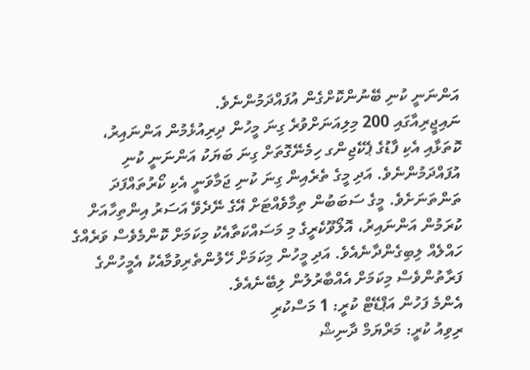އަންނަނީ ކުނި ބޭނުންކޮށްގެން އުފައްދަމުންނެވެ.
ނައިޖީރިއާގައި 200 މިލިއަނަށްވުރެ ގިނަ މީހުން ދިރިއުޅެމުން އަންނައިރު، ކޮތަޅާއި އެކި ފާޑުގެ ޕެކޭޖިންގ ހިމެނޭގޮތަށް ގިނަ ބަޔަކު އަންނަނީ ކުނި އުފައްދަމުންނެވެ. އަދި މީގެ ތެރެއިން ގިނަ ކުނި ޖަމާވަނީ އެކި ކޯރުތައްފަދަ ތަންތަނަށެވެ. މީގެ ސަބަބުން ތިމާވެއްޓަށް އޭގެ ނޭދެވޭ އަސަރު އިންތިހާއަށް ކުރަމުން އަންނައިރު، އޮލޯވޫކެރީގެ މި މަސައްކަތާއެކު މިކަމަށް ކޮންމެވެސް ވަރެއްގެ ހައްލެއް ލިބިގެންދާނެއެވެ. އަދި މީހުން މިކަމަށް ހޭލުންތެރިވުމާއެކު އެމީހުންގެ ފަރާތުންވެސް މިކަމަށް އެއްބާރުލުން ލިބޭނެއެވެ.
އެންމެ ފަހުން އަޕްޑޭޓް ކުރީ: 1 މަސްކުރި
ރިވިއު ކުރީ: މަރްޔަމް ދާނިޝް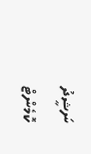ނަޝީދު
ކޮމެންޓް